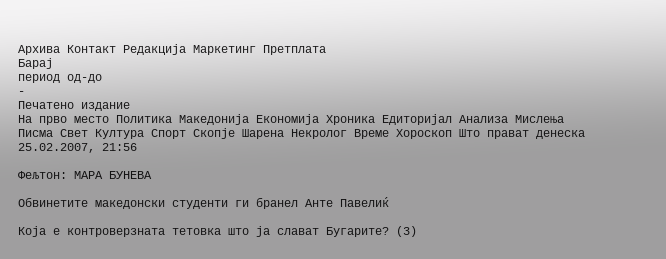Архива Контакт Редакција Маркетинг Претплата
Барај
период од-до
-
Печатено издание
На прво место Политика Македонија Економија Хроника Едиторијал Анализа Мислења Писма Свет Култура Спорт Скопје Шарена Некролог Време Хороскоп Што прават денеска
25.02.2007, 21:56

Фељтон: МАРА БУНЕВА

Обвинетите македонски студенти ги бранел Анте Павелиќ

Која е контроверзната тетовка што ја слават Бугарите? (3)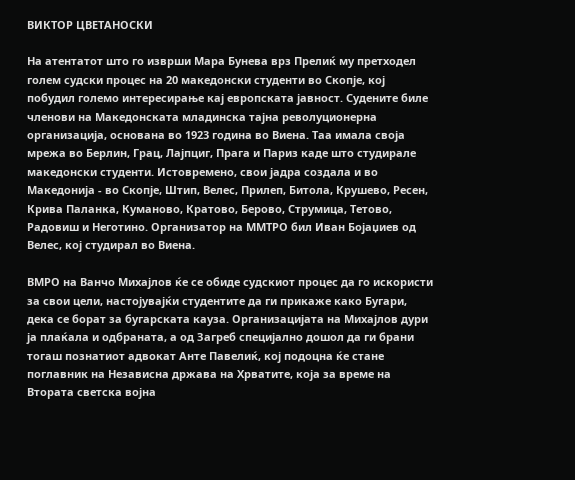ВИКТОР ЦВЕТАНОСКИ

На атентатот што го изврши Мара Бунева врз Прелиќ му претходел голем судски процес на 20 македонски студенти во Скопје, кој побудил големо интересирање кај европската јавност. Судените биле членови на Македонската младинска тајна револуционерна организација, основана во 1923 година во Виена. Таа имала своја мрежа во Берлин, Грац, Лајпциг, Прага и Париз каде што студирале македонски студенти. Истовремено, свои јадра создала и во Македонија - во Скопје, Штип, Велес, Прилеп, Битола, Крушево, Ресен, Крива Паланка, Куманово, Кратово, Берово, Струмица, Тетово, Радовиш и Неготино. Организатор на ММТРО бил Иван Бојаџиев од Велес, кој студирал во Виена.

ВМРО на Ванчо Михајлов ќе се обиде судскиот процес да го искористи за свои цели, настојувајќи студентите да ги прикаже како Бугари, дека се борат за бугарската кауза. Организацијата на Михајлов дури ја плаќала и одбраната, а од Загреб специјално дошол да ги брани тогаш познатиот адвокат Анте Павелиќ, кој подоцна ќе стане поглавник на Независна држава на Хрватите, која за време на Втората светска војна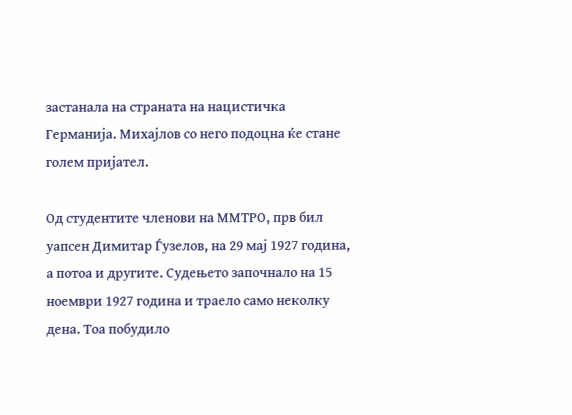застанала на страната на нацистичка Германија. Михајлов со него подоцна ќе стане голем пријател.

Од студентите членови на ММТРО, прв бил уапсен Димитар Ѓузелов, на 29 мај 1927 година, а потоа и другите. Судењето започнало на 15 ноември 1927 година и траело само неколку дена. Тоа побудило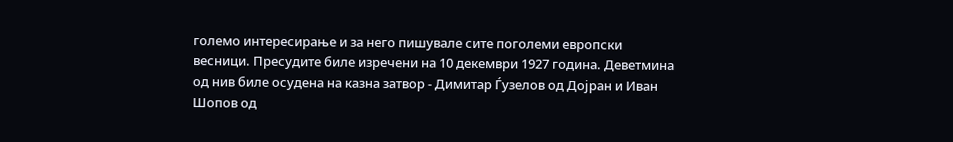големо интересирање и за него пишувале сите поголеми европски весници. Пресудите биле изречени на 10 декември 1927 година. Деветмина од нив биле осудена на казна затвор - Димитар Ѓузелов од Дојран и Иван Шопов од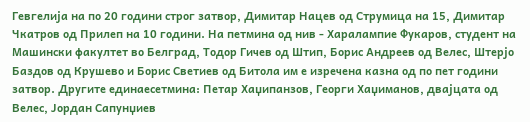Гевгелија на по 20 години строг затвор, Димитар Нацев од Струмица на 15, Димитар Чкатров од Прилеп на 10 години. На петмина од нив - Харалампие Фукаров, студент на Машински факултет во Белград, Тодор Гичев од Штип, Борис Андреев од Велес, Штерјо Баздов од Крушево и Борис Светиев од Битола им е изречена казна од по пет години затвор. Другите единаесетмина: Петар Хаџипанзов, Георги Хаџиманов, двајцата од Велес, Јордан Сапунџиев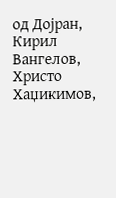од Дојран, Кирил Вангелов, Христо Хаџикимов,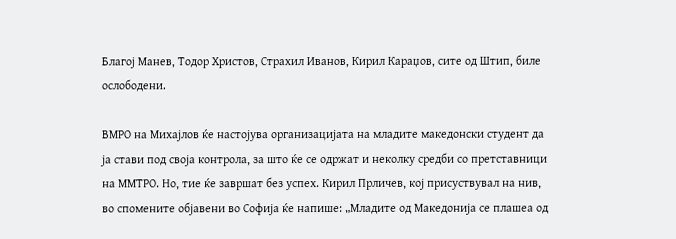Благој Манев, Тодор Христов, Страхил Иванов, Кирил Караџов, сите од Штип, биле ослободени.

ВМРО на Михајлов ќе настојува организацијата на младите македoнски студент да ја стави под своја контрола, за што ќе се одржат и неколку средби со претставници на ММТРО. Но, тие ќе завршат без успех. Кирил Прличев, кој присуствувал на нив, во спомените објавени во Софија ќе напише: „Младите од Македонија се плашеа од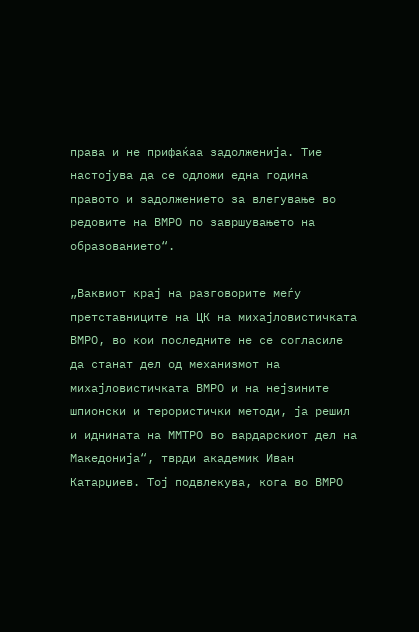права и не прифаќаа задолженија. Тие настојува да се одложи една година правото и задолжението за влегување во редовите на ВМРО по завршувањето на образованието“.

„Ваквиот крај на разговорите меѓу претставниците на ЦК на михајловистичката ВМРО, во кои последните не се согласиле да станат дел од механизмот на михајловистичката ВМРО и на нејзините шпионски и терористички методи, ја решил и иднината на ММТРО во вардарскиот дел на Македонија“, тврди академик Иван Катарџиев. Тој подвлекува, кога во ВМРО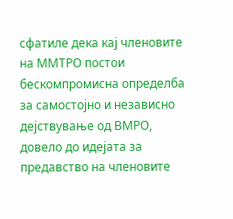сфатиле дека кај членовите на ММТРО постои бескомпромисна определба за самостојно и независно дејствување од ВМРО, довело до идејата за предавство на членовите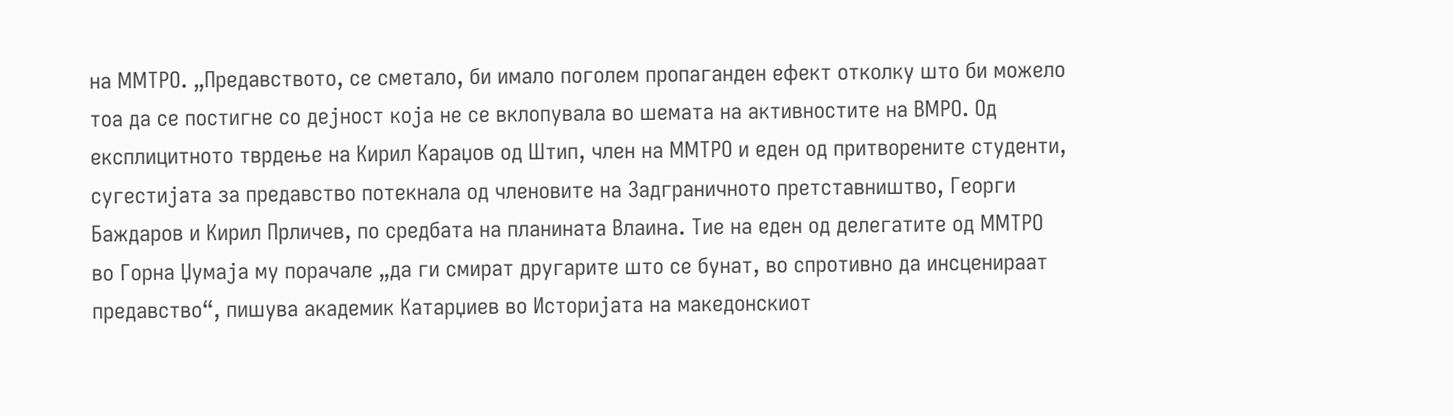на ММТРО. „Предавството, се сметало, би имало поголем пропаганден ефект отколку што би можело тоа да се постигне со дејност која не се вклопувала во шемата на активностите на ВМРО. Од експлицитното тврдење на Кирил Караџов од Штип, член на ММТРО и еден од притворените студенти, сугестијата за предавство потекнала од членовите на Задграничното претставништво, Георги Баждаров и Кирил Прличев, по средбата на планината Влаина. Тие на еден од делегатите од ММТРО во Горна Џумаја му порачале „да ги смират другарите што се бунат, во спротивно да инсценираат предавство“, пишува академик Катарџиев во Историјата на македонскиот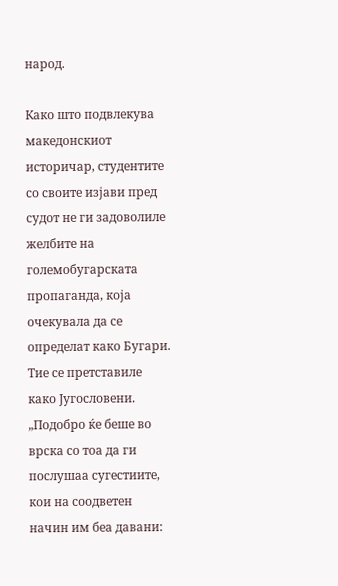народ.

Како што подвлекува македонскиот историчар, студентите со своите изјави пред судот не ги задоволиле желбите на големобугарската пропаганда, која очекувала да се определат како Бугари. Тие се претставиле како Југословени. „Подобро ќе беше во врска со тоа да ги послушаа сугестиите, кои на соодветен начин им беа давани: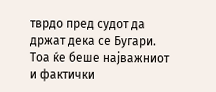тврдо пред судот да држат дека се Бугари. Тоа ќе беше најважниот и фактички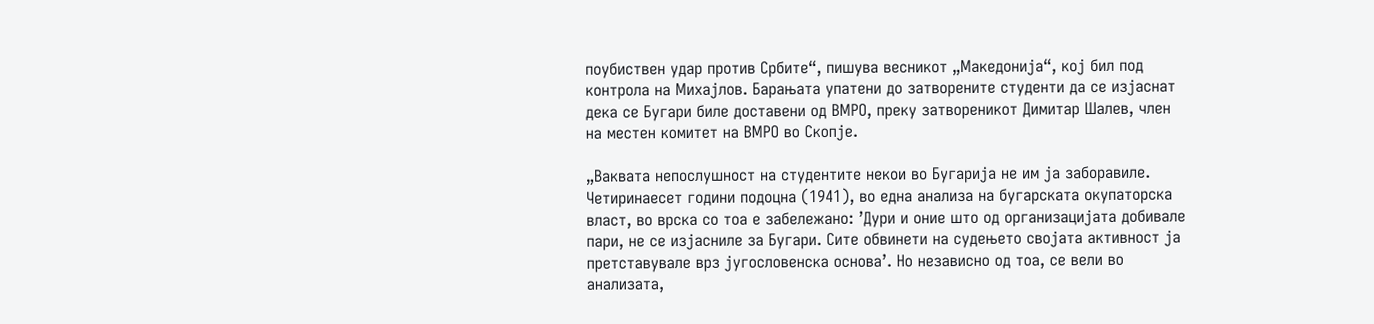поубиствен удар против Србите“, пишува весникот „Македонија“, кој бил под контрола на Михајлов. Барањата упатени до затворените студенти да се изјаснат дека се Бугари биле доставени од ВМРО, преку затвореникот Димитар Шалев, член на местен комитет на ВМРО во Скопје.

„Ваквата непослушност на студентите некои во Бугарија не им ја заборавиле. Четиринаесет години подоцна (1941), во една анализа на бугарската окупаторска власт, во врска со тоа е забележано: ’Дури и оние што од организацијата добивале пари, не се изјасниле за Бугари. Сите обвинети на судењето својата активност ја претставувале врз југословенска основа’. Но независно од тоа, се вели во анализата,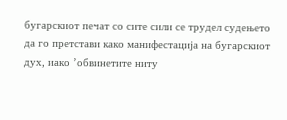бугарскиот печат со сите сили се трудел судењето да го претстави како манифестација на бугарскиот дух, иако ’обвинетите ниту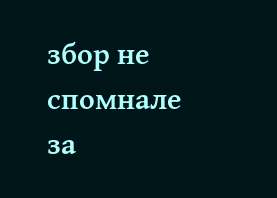збор не спомнале за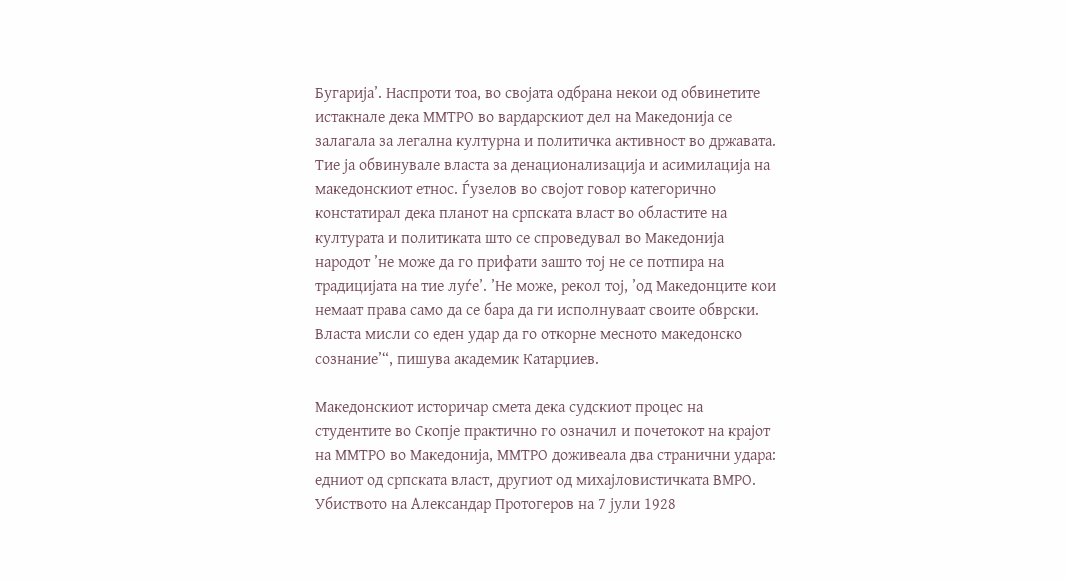Бугарија’. Наспроти тоа, во својата одбрана некои од обвинетите истакнале дека ММТРО во вардарскиот дел на Македонија се залагала за легална културна и политичка активност во државата. Тие ја обвинувале власта за денационализација и асимилација на македонскиот етнос. Ѓузелов во својот говор категорично констатирал дека планот на српската власт во областите на културата и политиката што се спроведувал во Македонија народот ’не може да го прифати зашто тој не се потпира на традицијата на тие луѓе’. ’Не може, рекол тој, ’од Македонците кои немаат права само да се бара да ги исполнуваат своите обврски. Власта мисли со еден удар да го откорне месното македонско сознание’“, пишува академик Катарџиев.

Македонскиот историчар смета дека судскиот процес на студентите во Скопје практично го означил и почетокот на крајот на ММТРО во Македонија, ММТРО доживеала два странични удара: едниот од српската власт, другиот од михајловистичката ВМРО. Убиството на Александар Протогеров на 7 јули 1928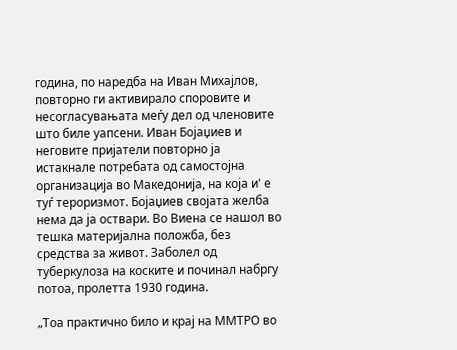година, по наредба на Иван Михајлов, повторно ги активирало споровите и несогласувањата меѓу дел од членовите што биле уапсени. Иван Бојаџиев и неговите пријатели повторно ја истакнале потребата од самостојна организација во Македонија, на која и' е туѓ тероризмот. Бојаџиев својата желба нема да ја оствари. Во Виена се нашол во тешка материјална положба, без средства за живот. Заболел од туберкулоза на коските и починал набргу потоа, пролетта 1930 година.

„Тоа практично било и крај на ММТРО во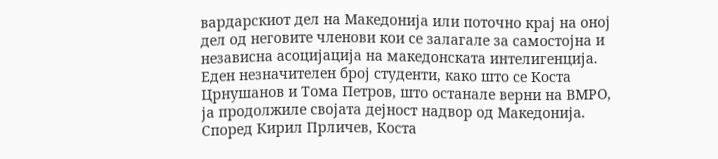вардарскиот дел на Македонија или поточно крај на оној дел од неговите членови кои се залагале за самостојна и независна асоцијација на македонската интелигенција. Еден незначителен број студенти, како што се Коста Црнушанов и Тома Петров, што останале верни на ВМРО, ја продолжиле својата дејност надвор од Македонија. Според Кирил Прличев, Коста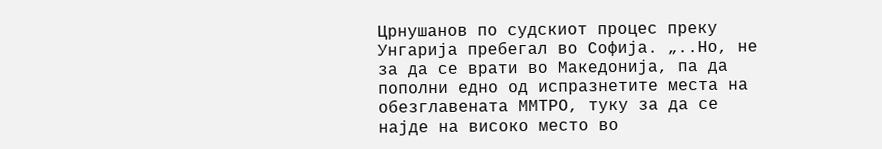Црнушанов по судскиот процес преку Унгарија пребегал во Софија. „..Но, не за да се врати во Македонија, па да пополни едно од испразнетите места на обезглавената ММТРО, туку за да се најде на високо место во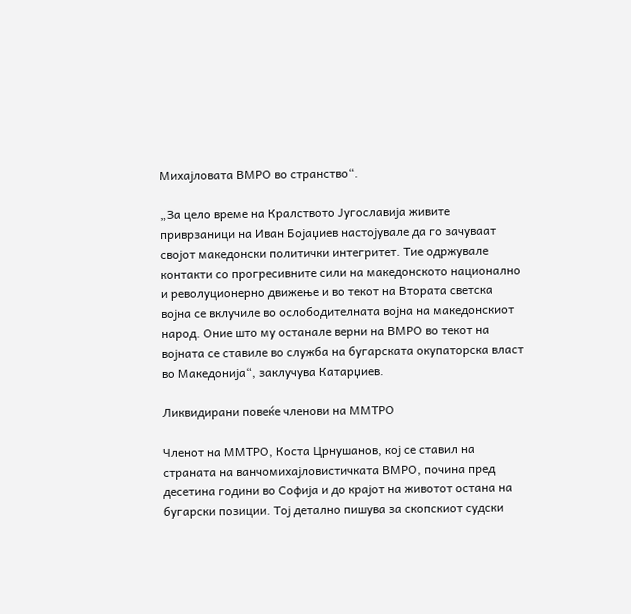Михајловата ВМРО во странство“.

„За цело време на Кралството Југославија живите приврзаници на Иван Бојаџиев настојувале да го зачуваат својот македонски политички интегритет. Тие одржувале контакти со прогресивните сили на македонското национално и револуционерно движење и во текот на Втората светска војна се вклучиле во ослободителната војна на македонскиот народ. Оние што му останале верни на ВМРО во текот на војната се ставиле во служба на бугарската окупаторска власт во Македонија“, заклучува Катарџиев.

Ликвидирани повеќе членови на ММТРО

Членот на ММТРО, Коста Црнушанов, кој се ставил на страната на ванчомихајловистичката ВМРО, почина пред десетина години во Софија и до крајот на животот остана на бугарски позиции. Тој детално пишува за скопскиот судски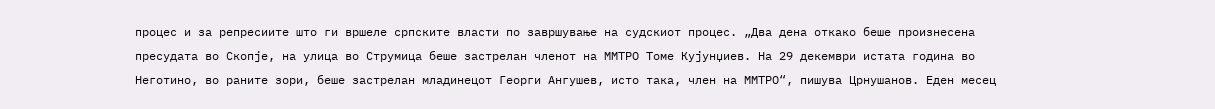процес и за репресиите што ги вршеле српските власти по завршување на судскиот процес. „Два дена откако беше произнесена пресудата во Скопје, на улица во Струмица беше застрелан членот на ММТРО Томе Кујунџиев. На 29 декември истата година во Неготино, во раните зори, беше застрелан младинецот Георги Ангушев, исто така, член на ММТРО“, пишува Црнушанов. Еден месец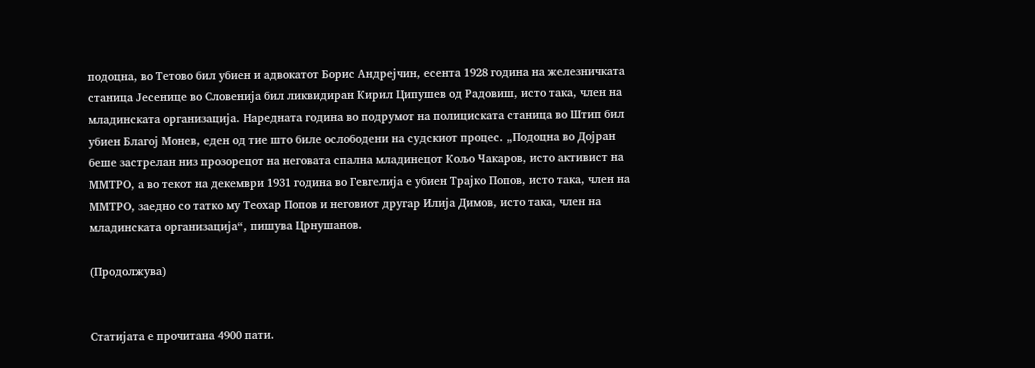подоцна, во Тетово бил убиен и адвокатот Борис Андрејчин, есента 1928 година на железничката станица Јесенице во Словенија бил ликвидиран Кирил Ципушев од Радовиш, исто така, член на младинската организација. Наредната година во подрумот на полициската станица во Штип бил убиен Благој Монев, еден од тие што биле ослободени на судскиот процес. „Подоцна во Дојран беше застрелан низ прозорецот на неговата спална младинецот Кољо Чакаров, исто активист на ММТРО, а во текот на декември 1931 година во Гевгелија е убиен Трајко Попов, исто така, член на ММТРО, заедно со татко му Теохар Попов и неговиот другар Илија Димов, исто така, член на младинската организација“, пишува Црнушанов.

(Продолжува)


Статијата е прочитана 4900 пати.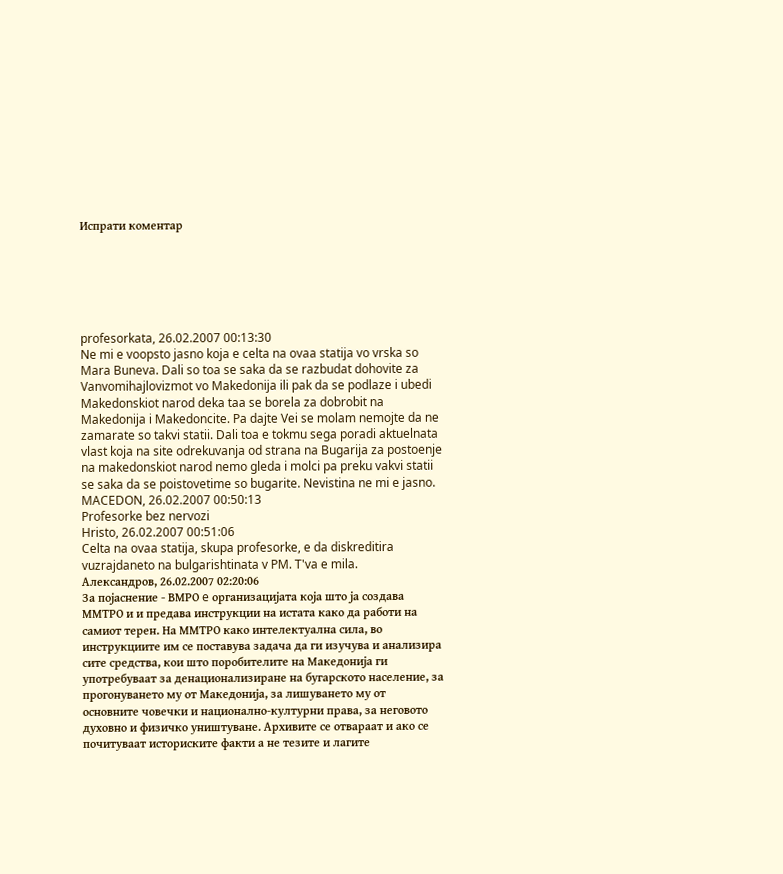Испрати коментар






profesorkata, 26.02.2007 00:13:30
Ne mi e voopsto jasno koja e celta na ovaa statija vo vrska so Mara Buneva. Dali so toa se saka da se razbudat dohovite za Vanvomihajlovizmot vo Makedonija ili pak da se podlaze i ubedi Makedonskiot narod deka taa se borela za dobrobit na Makedonija i Makedoncite. Pa dajte Vei se molam nemojte da ne zamarate so takvi statii. Dali toa e tokmu sega poradi aktuelnata vlast koja na site odrekuvanja od strana na Bugarija za postoenje na makedonskiot narod nemo gleda i molci pa preku vakvi statii se saka da se poistovetime so bugarite. Nevistina ne mi e jasno.
MACEDON, 26.02.2007 00:50:13
Profesorke bez nervozi
Hristo, 26.02.2007 00:51:06
Celta na ovaa statija, skupa profesorke, e da diskreditira vuzrajdaneto na bulgarishtinata v PM. T'va e mila.
Александров, 26.02.2007 02:20:06
За поjаснение - ВМРО e организациjатa коjа што jа создава ММТРО и и предава инструкции на истата како да работи на самиот терен. На ММТРО како интелектуална сила, во инструкциите им се поставува задача да ги изучува и анализира сите средства, кои што поробителите на Македониjа ги употребуваат за денационализиране на бугарското население, за прогонуването му от Македониjа, за лишуването му от основните човечки и национално-културни права, за неговото духовно и физичко уништуване. Архивите се отвараат и ако се почитуваат историските факти а не тезите и лагите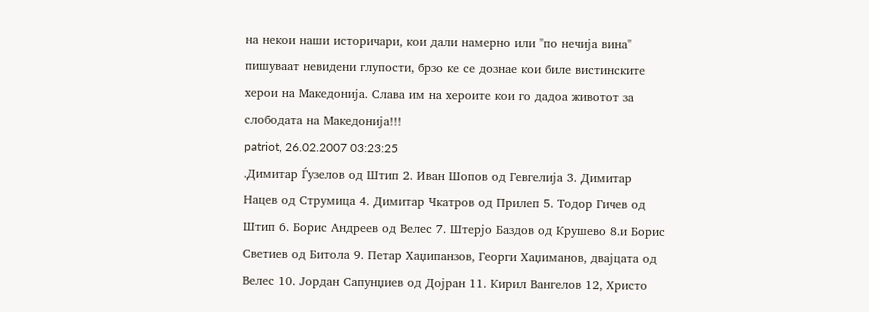на некои наши историчари, кои дали намерно или "по нечиjа вина" пишуваат невидени глупости, брзо ке се дознае кои биле вистинските херои на Македониjа. Слава им на хероите кои го дадоа животот за слободата на Македониjа!!!
patriot, 26.02.2007 03:23:25
.Димитар Ѓузелов од Штип 2. Иван Шопов од Гевгелија 3. Димитар Нацев од Струмица 4. Димитар Чкатров од Прилеп 5. Тодор Гичев од Штип 6. Борис Андреев од Велес 7. Штерјо Баздов од Крушево 8.и Борис Светиев од Битола 9. Петар Хаџипанзов, Георги Хаџиманов, двајцата од Велес 10. Јордан Сапунџиев од Дојран 11. Кирил Вангелов 12, Христо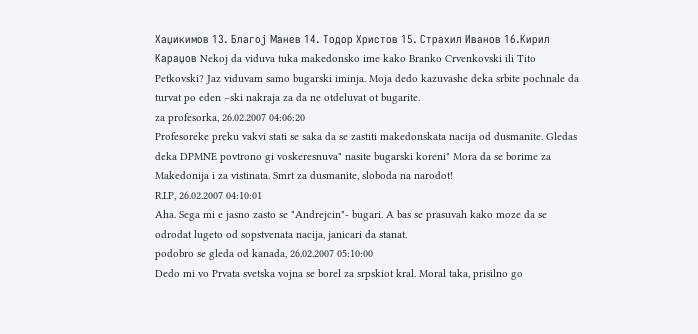Хаџикимов 13. Благој Манев 14. Тодор Христов 15. Страхил Иванов 16.Кирил Караџов Nekoj da viduva tuka makedonsko ime kako Branko Crvenkovski ili Tito Petkovski? Jaz viduvam samo bugarski iminja. Moja dedo kazuvashe deka srbite pochnale da turvat po eden –ski nakraja za da ne otdeluvat ot bugarite.
za profesorka, 26.02.2007 04:06:20
Profesoreke preku vakvi stati se saka da se zastiti makedonskata nacija od dusmanite. Gledas deka DPMNE povtrono gi voskeresnuva" nasite bugarski koreni" Mora da se borime za Makedonija i za vistinata. Smrt za dusmanite, sloboda na narodot!
R.I.P, 26.02.2007 04:10:01
Aha. Sega mi e jasno zasto se "Andrejcin"- bugari. A bas se prasuvah kako moze da se odrodat lugeto od sopstvenata nacija, janicari da stanat.
podobro se gleda od kanada, 26.02.2007 05:10:00
Dedo mi vo Prvata svetska vojna se borel za srpskiot kral. Moral taka, prisilno go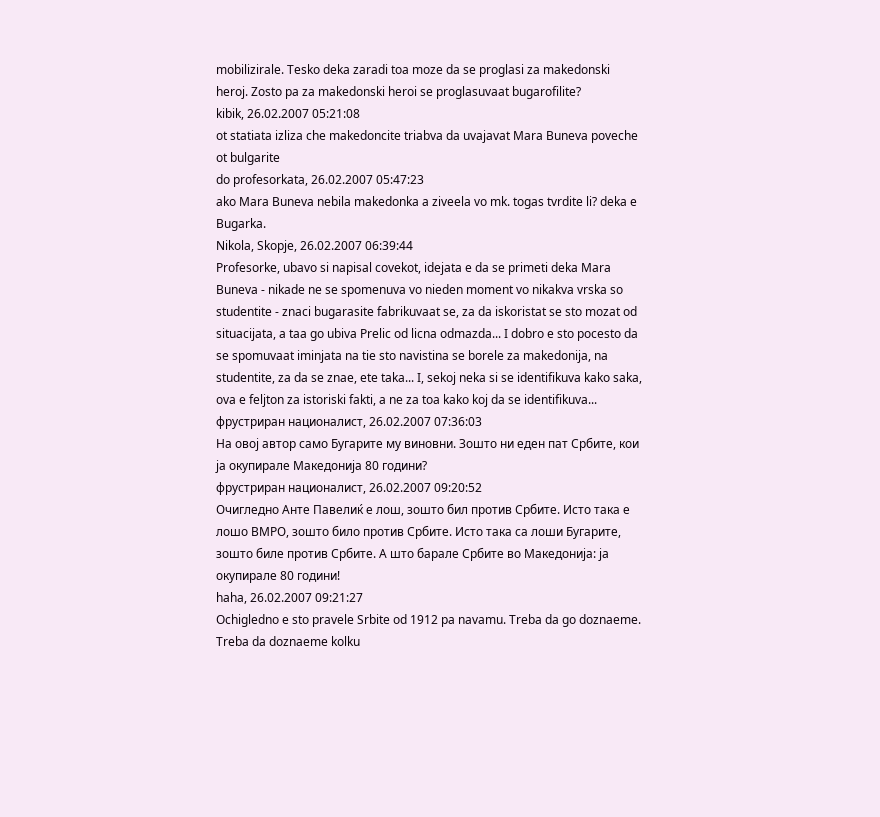mobilizirale. Tesko deka zaradi toa moze da se proglasi za makedonski heroj. Zosto pa za makedonski heroi se proglasuvaat bugarofilite?
kibik, 26.02.2007 05:21:08
ot statiata izliza che makedoncite triabva da uvajavat Mara Buneva poveche ot bulgarite
do profesorkata, 26.02.2007 05:47:23
ako Mara Buneva nebila makedonka a ziveela vo mk. togas tvrdite li? deka e Bugarka.
Nikola, Skopje, 26.02.2007 06:39:44
Profesorke, ubavo si napisal covekot, idejata e da se primeti deka Mara Buneva - nikade ne se spomenuva vo nieden moment vo nikakva vrska so studentite - znaci bugarasite fabrikuvaat se, za da iskoristat se sto mozat od situacijata, a taa go ubiva Prelic od licna odmazda... I dobro e sto pocesto da se spomuvaat iminjata na tie sto navistina se borele za makedonija, na studentite, za da se znae, ete taka... I, sekoj neka si se identifikuva kako saka, ova e feljton za istoriski fakti, a ne za toa kako koj da se identifikuva...
фрустриран националист, 26.02.2007 07:36:03
На овоj автор само Бугарите му виновни. Зошто ни еден пат Србите, кои jа окупирале Македониjа 80 години?
фрустриран националист, 26.02.2007 09:20:52
Очигледно Анте Павелиќ е лош, зошто бил против Србите. Исто така е лошо ВМРО, зошто било против Србите. Исто така са лоши Бугарите, зошто биле против Србите. А што барале Србите во Македониjа: ja окупирале 80 години!
haha, 26.02.2007 09:21:27
Ochigledno e sto pravele Srbite od 1912 pa navamu. Treba da go doznaeme. Treba da doznaeme kolku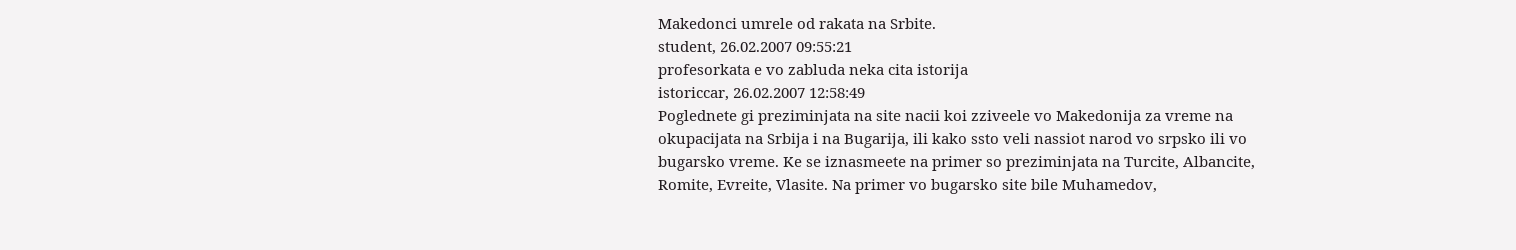Makedonci umrele od rakata na Srbite.
student, 26.02.2007 09:55:21
profesorkata e vo zabluda neka cita istorija
istoriccar, 26.02.2007 12:58:49
Poglednete gi preziminjata na site nacii koi zziveele vo Makedonija za vreme na okupacijata na Srbija i na Bugarija, ili kako ssto veli nassiot narod vo srpsko ili vo bugarsko vreme. Ke se iznasmeete na primer so preziminjata na Turcite, Albancite, Romite, Evreite, Vlasite. Na primer vo bugarsko site bile Muhamedov,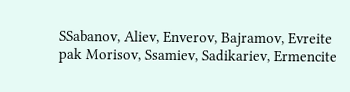SSabanov, Aliev, Enverov, Bajramov, Evreite pak Morisov, Ssamiev, Sadikariev, Ermencite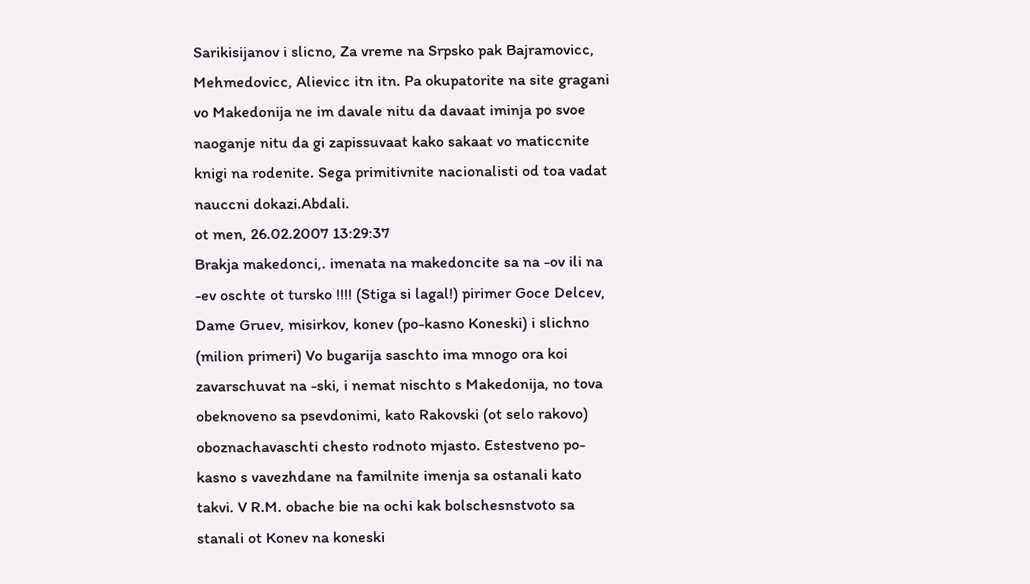Sarikisijanov i slicno, Za vreme na Srpsko pak Bajramovicc, Mehmedovicc, Alievicc itn itn. Pa okupatorite na site gragani vo Makedonija ne im davale nitu da davaat iminja po svoe naoganje nitu da gi zapissuvaat kako sakaat vo maticcnite knigi na rodenite. Sega primitivnite nacionalisti od toa vadat nauccni dokazi.Abdali.
ot men, 26.02.2007 13:29:37
Brakja makedonci,. imenata na makedoncite sa na -ov ili na -ev oschte ot tursko !!!! (Stiga si lagal!) pirimer Goce Delcev, Dame Gruev, misirkov, konev (po-kasno Koneski) i slichno (milion primeri) Vo bugarija saschto ima mnogo ora koi zavarschuvat na -ski, i nemat nischto s Makedonija, no tova obeknoveno sa psevdonimi, kato Rakovski (ot selo rakovo) oboznachavaschti chesto rodnoto mjasto. Estestveno po-kasno s vavezhdane na familnite imenja sa ostanali kato takvi. V R.M. obache bie na ochi kak bolschesnstvoto sa stanali ot Konev na koneski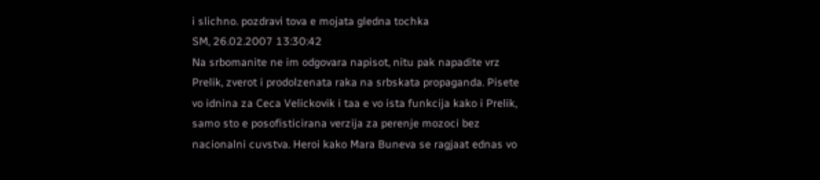i slichno. pozdravi tova e mojata gledna tochka
SM, 26.02.2007 13:30:42
Na srbomanite ne im odgovara napisot, nitu pak napadite vrz Prelik, zverot i prodolzenata raka na srbskata propaganda. Pisete vo idnina za Ceca Velickovik i taa e vo ista funkcija kako i Prelik, samo sto e posofisticirana verzija za perenje mozoci bez nacionalni cuvstva. Heroi kako Mara Buneva se ragjaat ednas vo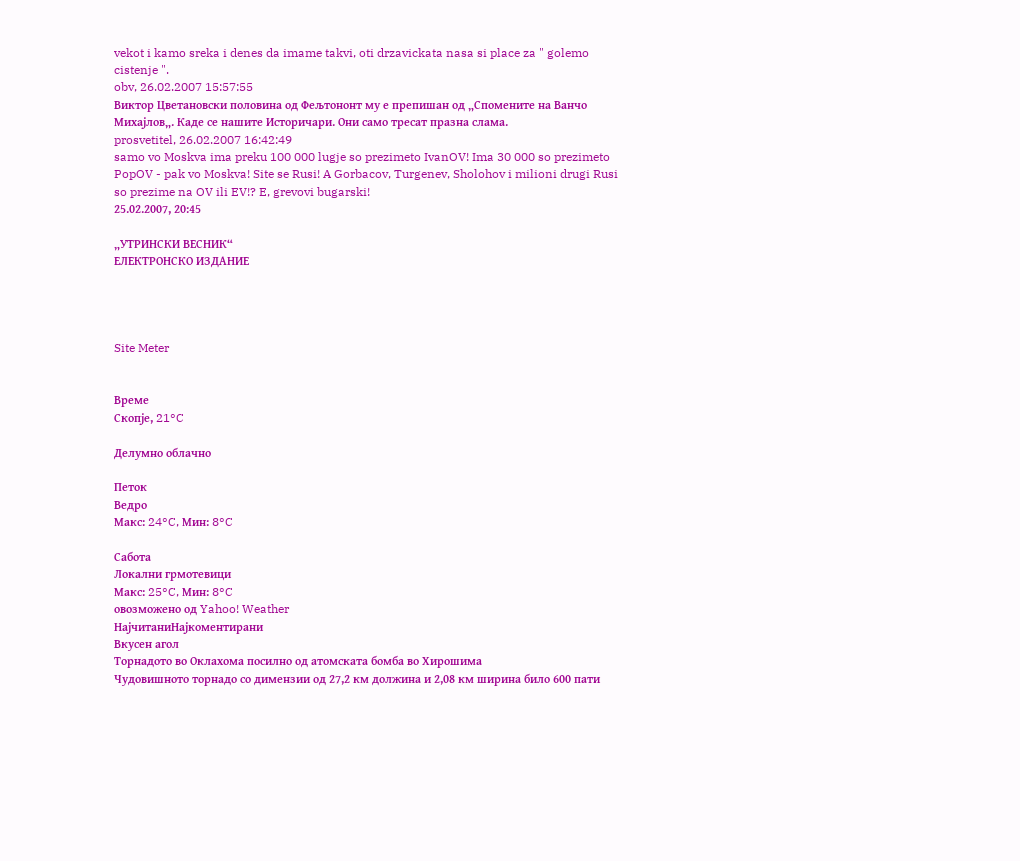vekot i kamo sreka i denes da imame takvi, oti drzavickata nasa si place za " golemo cistenje ".
obv, 26.02.2007 15:57:55
Виктор Цветановски половина од Фељтононт му е препишан од „Спомените на Ванчо Михајлов„. Каде се нашите Историчари. Они само тресат празна слама.
prosvetitel, 26.02.2007 16:42:49
samo vo Moskva ima preku 100 000 lugje so prezimeto IvanOV! Ima 30 000 so prezimeto PopOV - pak vo Moskva! Site se Rusi! A Gorbacov, Turgenev, Sholohov i milioni drugi Rusi so prezime na OV ili EV!? E, grevovi bugarski!
25.02.2007, 20:45

„УТРИНСКИ ВЕСНИК“
ЕЛЕКТРОНСКО ИЗДАНИE




Site Meter


Време
Скопје, 21°C

Делумно облачно

Петок
Ведро
Макс: 24°C, Мин: 8°C

Сабота
Локални грмотевици
Макс: 25°C, Мин: 8°C
овозможено од Yahoo! Weather
НајчитаниНајкоментирани
Вкусен агол
Торнадото во Оклахома посилно од атомската бомба во Хирошима
Чудовишното торнадо со димензии од 27,2 км должина и 2,08 км ширина било 600 пати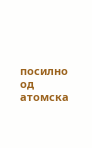посилно од атомска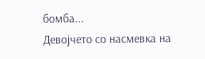бомба...
Девојчето со насмевка на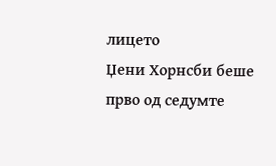лицето
Џени Хорнсби беше прво од седумте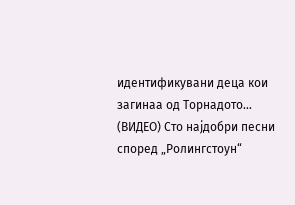идентификувани деца кои загинаа од Торнадото...
(ВИДЕО) Сто најдобри песни според „Ролингстоун“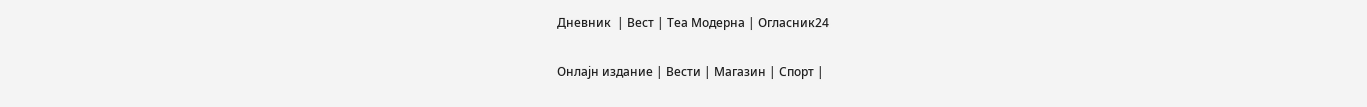Дневник  | Вест | Теа Модерна | Огласник24

Онлајн издание | Вести | Магазин | Спорт |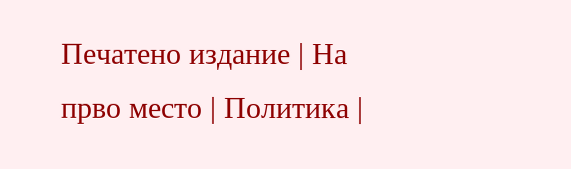Печатено издание | На прво место | Политика |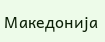Македонија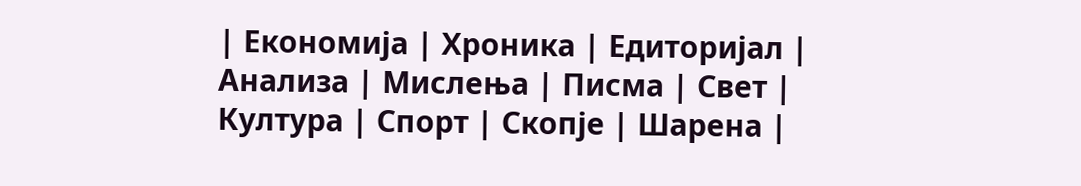| Економија | Хроника | Едиторијал | Анализа | Мислења | Писма | Свет | Култура | Спорт | Скопје | Шарена |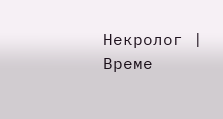Некролог | Време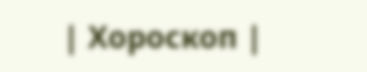| Хороскоп |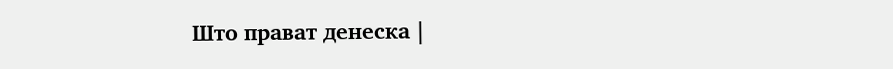Што прават денеска |